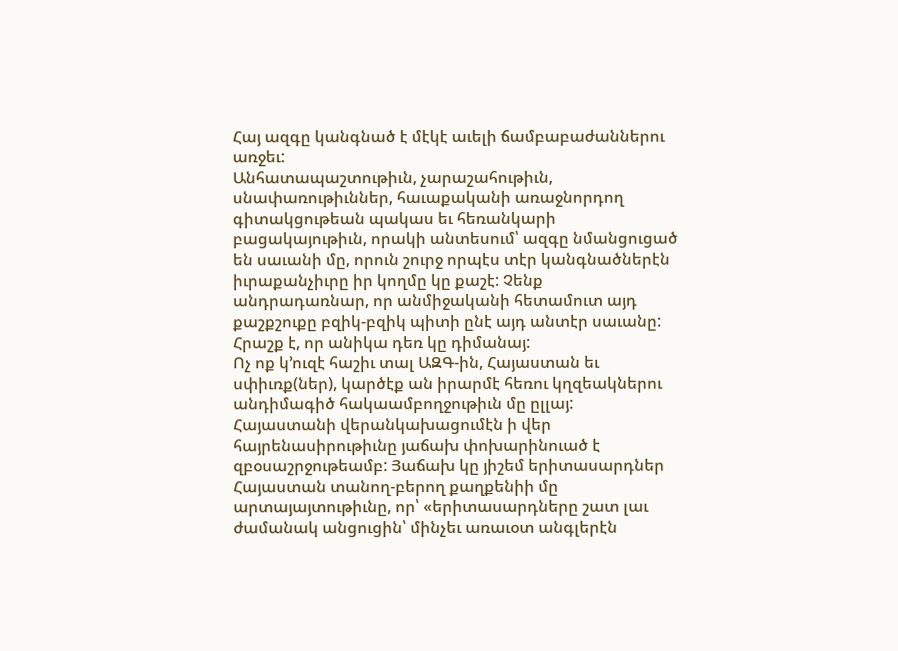Հայ ազգը կանգնած է մէկէ աւելի ճամբաբաժաններու առջեւ:
Անհատապաշտութիւն, չարաշահութիւն, սնափառութիւններ, հաւաքականի առաջնորդող գիտակցութեան պակաս եւ հեռանկարի բացակայութիւն, որակի անտեսում՝ ազգը նմանցուցած են սաւանի մը, որուն շուրջ որպէս տէր կանգնածներէն իւրաքանչիւրը իր կողմը կը քաշէ: Չենք անդրադառնար, որ անմիջականի հետամուտ այդ քաշքշուքը բզիկ-բզիկ պիտի ընէ այդ անտէր սաւանը: Հրաշք է, որ անիկա դեռ կը դիմանայ:
Ոչ ոք կ’ուզէ հաշիւ տալ ԱԶԳ-ին, Հայաստան եւ սփիւռք(ներ), կարծէք ան իրարմէ հեռու կղզեակներու անդիմագիծ հակաամբողջութիւն մը ըլլայ:
Հայաստանի վերանկախացումէն ի վեր հայրենասիրութիւնը յաճախ փոխարինուած է զբօսաշրջութեամբ: Յաճախ կը յիշեմ երիտասարդներ Հայաստան տանող-բերող քաղքենիի մը արտայայտութիւնը, որ՝ «երիտասարդները շատ լաւ ժամանակ անցուցին՝ մինչեւ առաւօտ անգլերէն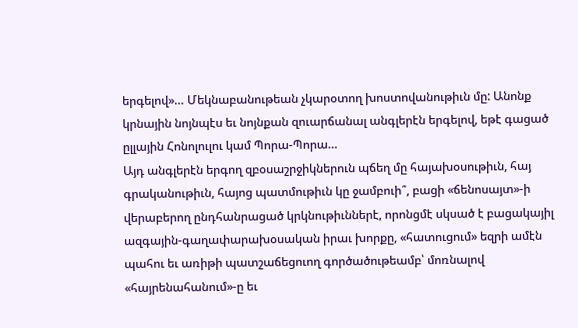երգելով»… Մեկնաբանութեան չկարօտող խոստովանութիւն մը: Անոնք կրնային նոյնպէս եւ նոյնքան զուարճանալ անգլերէն երգելով, եթէ գացած ըլլային Հոնոլուլու կամ Պորա-Պորա…
Այդ անգլերէն երգող զբօսաշրջիկներուն պճեղ մը հայախօսութիւն, հայ գրականութիւն, հայոց պատմութիւն կը ջամբուի՞, բացի «ճենոսայտ»-ի վերաբերող ընդհանրացած կրկնութիւններէ, որոնցմէ սկսած է բացակայիլ ազգային-գաղափարախօսական իրաւ խորքը, «հատուցում» եզրի ամէն պահու եւ առիթի պատշաճեցուող գործածութեամբ՝ մոռնալով «հայրենահանում»-ը եւ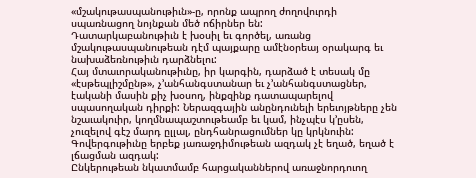«մշակութասպանութիւն»-ը, որոնք ապրող ժողովուրդի սպառնացող նոյնքան մեծ ոճիրներ են:
Դատարկաբանութիւն է խօսիլ եւ գործել, առանց մշակութասպանութեան դէմ պայքարը ամէնօրեայ օրակարգ եւ նախաձեռնութիւն դարձնելու:
Հայ մտաւորականութիւնը, իր կարգին, դարձած է տեսակ մը «էսթեպլիշմընթ», չ’անհանգստանար եւ չ’անհանգստացներ, էականի մասին քիչ խօսող, ինքզինք դատապարելով սպասողական դիրքի: Ներազգային անընդունելի երեւոյթները չեն նշաւակուիր, կողմնապաշտութեամբ եւ կամ, ինչպէս կ’ըսեն, չուզելով գէշ մարդ ըլլալ, ընդհանրացումներ կը կրկնուին: Գովերգութիւնը երբեք յառաջդիմութեան ազդակ չէ եղած, եղած է լճացման ազդակ:
Ընկերութեան նկատմամբ հարցականներով առաջնորդուող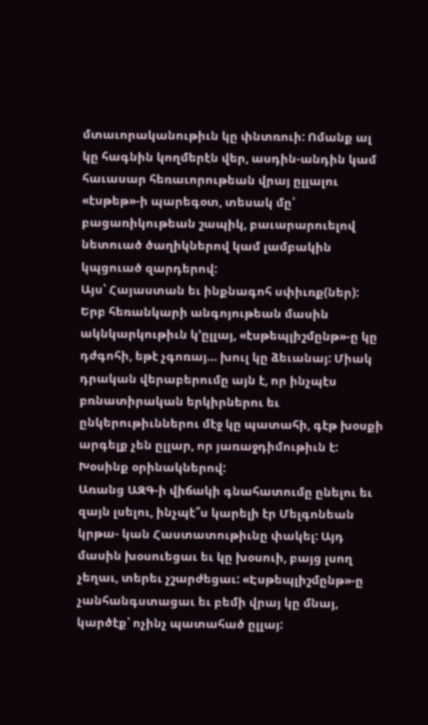մտաւորականութիւն կը փնտռուի: Ոմանք ալ կը հագնին կողմերէն վեր, ասդին-անդին կամ հաւասար հեռաւորութեան վրայ ըլլալու «էսթեթ»-ի պարեգօտ, տեսակ մը՝ բացառիկութեան շապիկ, բաւարարուելով նետուած ծաղիկներով կամ լամբակին կպցուած զարդերով:
Այս՝ Հայաստան եւ ինքնագոհ սփիւռք(ներ):
Երբ հեռանկարի անգոյութեան մասին ակնկարկութիւն կ’ըլլայ, «էսթեպլիշմընթ»-ը կը դժգոհի, եթէ չգոռայ… խուլ կը ձեւանայ: Միակ դրական վերաբերումը այն է, որ ինչպէս բռնատիրական երկիրներու եւ ընկերութիւններու մէջ կը պատահի, գէթ խօսքի արգելք չեն ըլլար, որ յառաջդիմութիւն է:
Խօսինք օրինակներով:
Առանց ԱԶԳ-ի վիճակի գնահատումը ընելու եւ զայն լսելու, ինչպէ՞ս կարելի էր Մելգոնեան կրթա- կան Հաստատութիւնը փակել: Այդ մասին խօսուեցաւ եւ կը խօսուի, բայց լսող չեղաւ, տերեւ չշարժեցաւ: «Էսթեպլիշմընթ»-ը չանհանգստացաւ եւ բեմի վրայ կը մնայ, կարծէք՝ ոչինչ պատահած ըլլայ: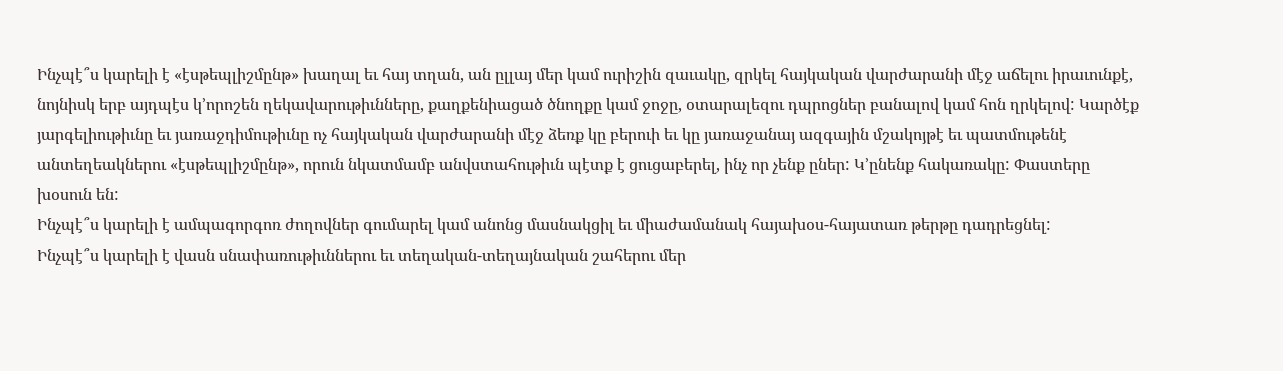Ինչպէ՞ս կարելի է «էսթեպլիշմընթ» խաղալ եւ հայ տղան, ան ըլլայ մեր կամ ուրիշին զաւակը, զրկել հայկական վարժարանի մէջ աճելու իրաւունքէ, նոյնիսկ երբ այդպէս կ’որոշեն ղեկավարութիւնները, քաղքենիացած ծնողքը կամ ջոջը, օտարալեզու դպրոցներ բանալով կամ հոն ղրկելով: Կարծէք յարգելիութիւնը եւ յառաջդիմութիւնը ոչ հայկական վարժարանի մէջ ձեռք կը բերուի եւ կը յառաջանայ ազգային մշակոյթէ եւ պատմութենէ անտեղեակներու «էսթեպլիշմընթ», որուն նկատմամբ անվստահութիւն պէտք է ցուցաբերել, ինչ որ չենք ըներ: Կ’ընենք հակառակը: Փաստերը խօսուն են:
Ինչպէ՞ս կարելի է ամպագորգոռ ժողովներ գումարել կամ անոնց մասնակցիլ եւ միաժամանակ հայախօս-հայատառ թերթը դադրեցնել:
Ինչպէ՞ս կարելի է վասն սնափառութիւններու եւ տեղական-տեղայնական շահերու մեր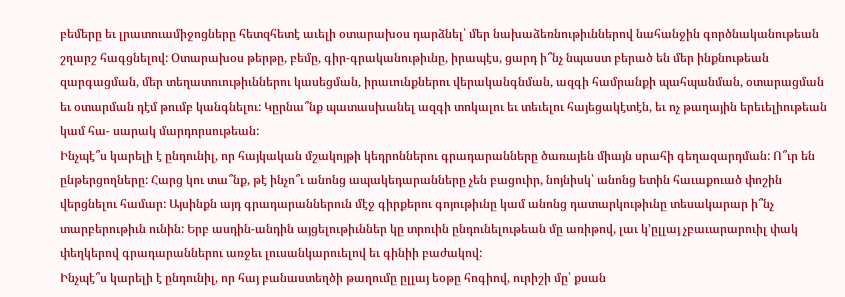բեմերը եւ լրատուամիջոցները հետզհետէ աւելի օտարախօս դարձնել՝ մեր նախաձեռնութիւններով նահանջին գործնականութեան շղարշ հագցնելով: Օտարախօս թերթը, բեմը, գիր-գրականութիւնը, իրապէս, ցարդ ի՞նչ նպաստ բերած են մեր ինքնութեան զարգացման, մեր տեղատուութիւններու կասեցման, իրաւունքներու վերականգնման, ազգի համրանքի պահպանման, օտարացման եւ օտարման դէմ թումբ կանգնելու: Կըրնա՞նք պատասխանել ազգի տոկալու եւ տեւելու հայեցակէտէն, եւ ոչ թաղային երեւելիութեան կամ հա- սարակ մարդորսութեան:
Ինչպէ՞ս կարելի է ընդունիլ, որ հայկական մշակոյթի կեդրոններու գրադարանները ծառայեն միայն սրահի գեղազարդման: Ո՞ւր են ընթերցողները: Հարց կու տա՞նք, թէ ինչո՞ւ անոնց ապակեդարանները չեն բացուիր, նոյնիսկ՝ անոնց ետին հաւաքուած փոշին վերցնելու համար: Այսինքն այդ գրադարաններուն մէջ գիրքերու գոյութիւնը կամ անոնց դատարկութիւնը տեսակարար ի՞նչ տարբերութիւն ունին: Երբ ասդին-անդին այցելութիւններ կը տրուին ընդունելութեան մը առիթով, լաւ կ’ըլլայ չբաւարարուիլ փակ փեղկերով գրադարաններու առջեւ լուսանկարուելով եւ գինիի բաժակով:
Ինչպէ՞ս կարելի է ընդունիլ, որ հայ բանաստեղծի թաղումը ըլլայ եօթը հոգիով, ուրիշի մը՝ քսան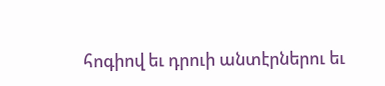հոգիով եւ դրուի անտէրներու եւ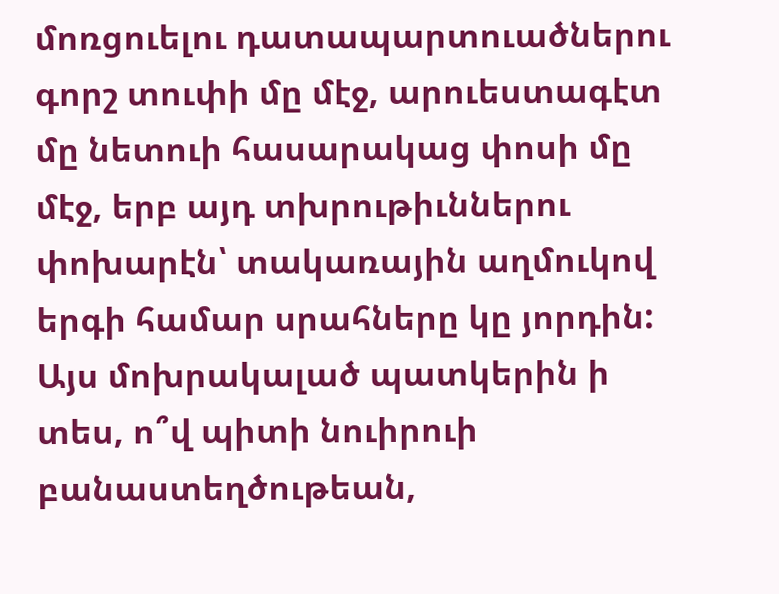մոռցուելու դատապարտուածներու գորշ տուփի մը մէջ, արուեստագէտ մը նետուի հասարակաց փոսի մը մէջ, երբ այդ տխրութիւններու փոխարէն՝ տակառային աղմուկով երգի համար սրահները կը յորդին:
Այս մոխրակալած պատկերին ի տես, ո՞վ պիտի նուիրուի բանաստեղծութեան,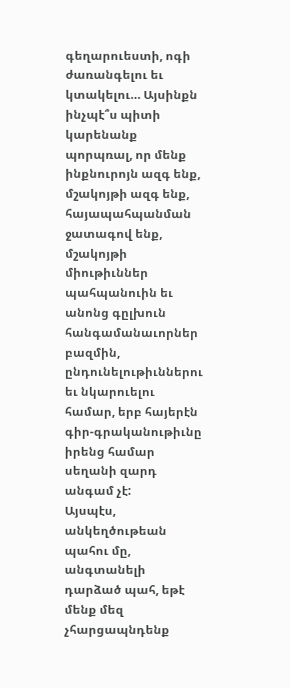գեղարուեստի, ոգի ժառանգելու եւ կտակելու… Այսինքն ինչպէ՞ս պիտի կարենանք պորպռալ, որ մենք ինքնուրոյն ազգ ենք, մշակոյթի ազգ ենք, հայապահպանման ջատագով ենք, մշակոյթի միութիւններ պահպանուին եւ անոնց գըլխուն հանգամանաւորներ բազմին, ընդունելութիւններու եւ նկարուելու համար, երբ հայերէն գիր-գրականութիւնը իրենց համար սեղանի զարդ անգամ չէ:
Այսպէս, անկեղծութեան պահու մը, անգտանելի դարձած պահ, եթէ մենք մեզ չհարցապնդենք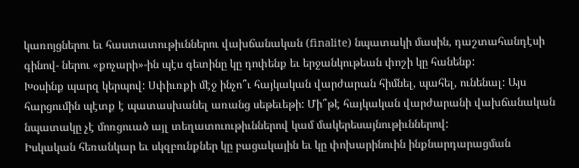կառոյցներու եւ հաստատութիւններու վախճանական (finalite) նպատակի մասին, դաշտահանդէսի գինով- ներու «քոչարի»-ին պէս գետինը կը դոփենք եւ երջանկութեան փոշի կը հանենք:
Խօսինք պարզ կերպով: Սփիւռքի մէջ ինչո՞ւ հայկական վարժարան հիմնել, պահել, ունենալ: Այս հարցումին պէտք է պատասխանել առանց սեթեւեթի: Մի՞թէ հայկական վարժարանի վախճանական նպատակը չէ մոռցուած այլ տեղատուութիւններով կամ մակերեսայնութիւններով:
Իսկական հեռանկար եւ սկզբունքներ կը բացակային եւ կը փոխարինուին ինքնարդարացման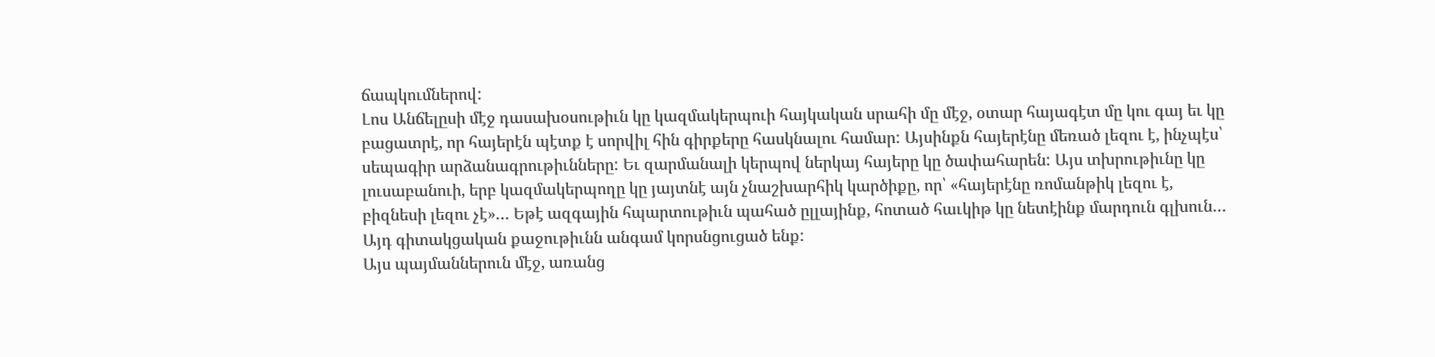ճապկումներով:
Լոս Անճելըսի մէջ դասախօսութիւն կը կազմակերպուի հայկական սրահի մը մէջ, օտար հայագէտ մը կու գայ եւ կը բացատրէ, որ հայերէն պէտք է սորվիլ հին գիրքերը հասկնալու համար: Այսինքն հայերէնը մեռած լեզու է, ինչպէս՝ սեպագիր արձանագրութիւնները: Եւ զարմանալի կերպով ներկայ հայերը կը ծափահարեն: Այս տխրութիւնը կը լուսաբանուի, երբ կազմակերպողը կը յայտնէ այն չնաշխարհիկ կարծիքը, որ՝ «հայերէնը ռոմանթիկ լեզու է, բիզնեսի լեզու չէ»… Եթէ ազգային հպարտութիւն պահած ըլլայինք, հոտած հաւկիթ կը նետէինք մարդուն գլխուն… Այդ գիտակցական քաջութիւնն անգամ կորսնցուցած ենք:
Այս պայմաններուն մէջ, առանց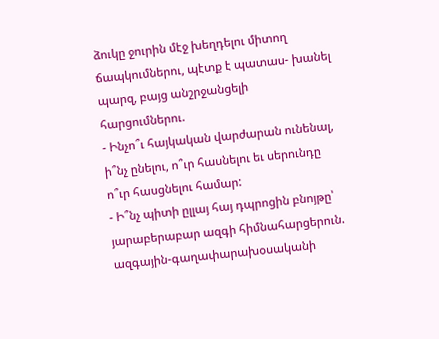ձուկը ջուրին մէջ խեղդելու միտող ճապկումներու, պէտք է պատաս- խանել պարզ, բայց անշրջանցելի հարցումներու.
- Ինչո՞ւ հայկական վարժարան ունենալ, ի՞նչ ընելու, ո՞ւր հասնելու եւ սերունդը ո՞ւր հասցնելու համար:
- Ի՞նչ պիտի ըլլայ հայ դպրոցին բնոյթը՝ յարաբերաբար ազգի հիմնահարցերուն. ազգային-գաղափարախօսականի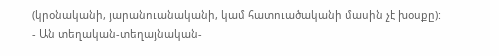(կրօնականի, յարանուանականի, կամ հատուածականի մասին չէ խօսքը):
- Ան տեղական-տեղայնական-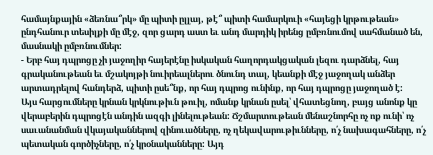համայնքային «ձեռնա՞րկ» մը պիտի ըլլայ, թէ՞ պիտի համարկուի «հայեցի կրթութեան» ընդհանուր տեսիլքի մը մէջ, զոր ցարդ աստ եւ անդ մարդիկ իրենց ըմբռնումով սահմանած են, մասնակի ըմբռնումներ:
- Երբ հայ դպրոցը չի յաջողիր հայերէնը իսկական հաղորդակցական լեզու դարձնել, հայ գրականութեան եւ մշակոյթի նուիրեալներու ծնունդ տալ, կեանքի մէջ յաջողակ անձեր արտադրելով հանդերձ, պիտի ըսե՞նք, որ հայ դպրոց ունինք, որ հայ դպրոցը յաջողած է:
Այս հարցումները կրնան կրկնութիւն թուիլ, ոմանք կրնան ըսել՝ վհատեցնող, բայց անոնք կը վերաբերին դպրոցէն անդին ազգի լինելութեան: Ճշմարտութեան մենաշնորհը ոչ ոք ունի՝ ոչ սաւանանման վկայականներով զինուածները, ոչ ղեկավարութիւնները, ո՛չ նախագահները, ո՛չ պետական գործիչները, ո՛չ կրօնականները: Այդ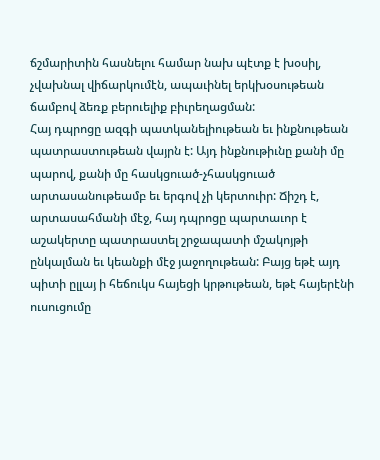ճշմարիտին հասնելու համար նախ պէտք է խօսիլ, չվախնալ վիճարկումէն, ապաւինել երկխօսութեան ճամբով ձեռք բերուելիք բիւրեղացման:
Հայ դպրոցը ազգի պատկանելիութեան եւ ինքնութեան պատրաստութեան վայրն է: Այդ ինքնութիւնը քանի մը պարով, քանի մը հասկցուած-չհասկցուած արտասանութեամբ եւ երգով չի կերտուիր: Ճիշդ է, արտասահմանի մէջ, հայ դպրոցը պարտաւոր է աշակերտը պատրաստել շրջապատի մշակոյթի ընկալման եւ կեանքի մէջ յաջողութեան: Բայց եթէ այդ պիտի ըլլայ ի հեճուկս հայեցի կրթութեան, եթէ հայերէնի ուսուցումը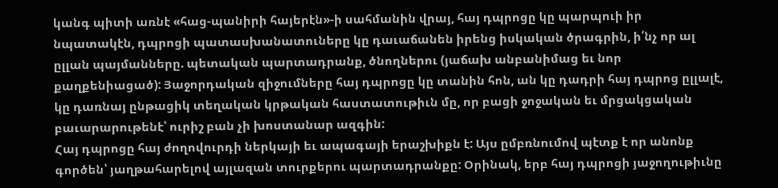կանգ պիտի առնէ «հաց-պանիրի հայերէն»-ի սահմանին վրայ, հայ դպրոցը կը պարպուի իր նպատակէն, դպրոցի պատասխանատուները կը դաւաճանեն իրենց իսկական ծրագրին, ի՛նչ որ ալ ըլլան պայմանները. պետական պարտադրանք, ծնողներու (յաճախ անբանիմաց եւ նոր քաղքենիացած): Յաջորդական զիջումները հայ դպրոցը կը տանին հոն, ան կը դադրի հայ դպրոց ըլլալէ, կը դառնայ ընթացիկ տեղական կրթական հաստատութիւն մը, որ բացի ջոջական եւ մրցակցական բաւարարութենէ՝ ուրիշ բան չի խոստանար ազգին:
Հայ դպրոցը հայ ժողովուրդի ներկայի եւ ապագայի երաշխիքն է: Այս ըմբռնումով պէտք է որ անոնք գործեն՝ յաղթահարելով այլազան տուրքերու պարտադրանքը: Օրինակ, երբ հայ դպրոցի յաջողութիւնը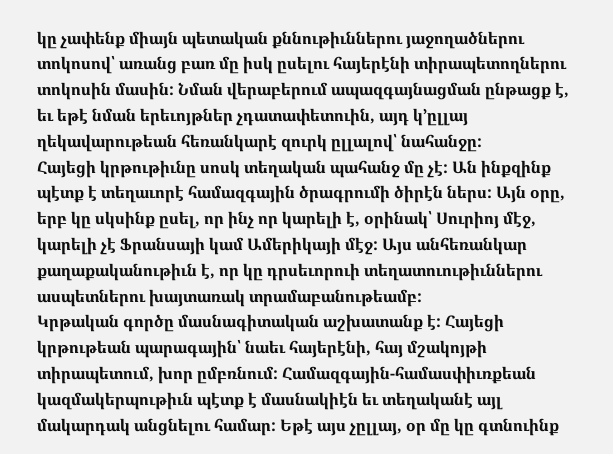կը չափենք միայն պետական քննութիւններու յաջողածներու տոկոսով՝ առանց բառ մը իսկ ըսելու հայերէնի տիրապետողներու տոկոսին մասին: Նման վերաբերում ապազգայնացման ընթացք է, եւ եթէ նման երեւոյթներ չդատափետուին, այդ կ’ըլլայ ղեկավարութեան հեռանկարէ զուրկ ըլլալով՝ նահանջը:
Հայեցի կրթութիւնը սոսկ տեղական պահանջ մը չէ: Ան ինքզինք պէտք է տեղաւորէ համազգային ծրագրումի ծիրէն ներս: Այն օրը, երբ կը սկսինք ըսել, որ ինչ որ կարելի է, օրինակ՝ Սուրիոյ մէջ, կարելի չէ Ֆրանսայի կամ Ամերիկայի մէջ: Այս անհեռանկար քաղաքականութիւն է, որ կը դրսեւորուի տեղատուութիւններու ասպետներու խայտառակ տրամաբանութեամբ:
Կրթական գործը մասնագիտական աշխատանք է: Հայեցի կրթութեան պարագային՝ նաեւ հայերէնի, հայ մշակոյթի տիրապետում, խոր ըմբռնում: Համազգային-համասփիւռքեան կազմակերպութիւն պէտք է մասնակիէն եւ տեղականէ այլ մակարդակ անցնելու համար: Եթէ այս չըլլայ, օր մը կը գտնուինք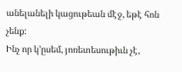անելանելի կացութեան մէջ, եթէ հոն չենք:
Ինչ որ կ’ըսեմ, յոռետեսութիւն չէ,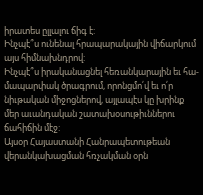իրատես ըլլալու ճիգ է:
Ինչպէ՞ս ունենալ հրապարակային վիճարկում այս հիմնախնդրով:
Ինչպէ՞ս իրականացնել հեռանկարային եւ հա- մապարփակ ծրագրում, որոնցմո՛վ եւ ո՛ր նիւթական միջոցներով, այլապէս կը խրինք մեր աւանդական շատախօսութիւններու ճահիճին մէջ:
Այսօր Հայաստանի Հանրապետութեան վերանկախացման հռչակման օրն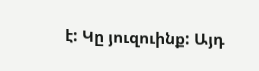է: Կը յուզուինք: Այդ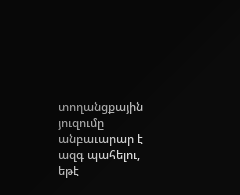տողանցքային յուզումը անբաւարար է ազգ պահելու, եթէ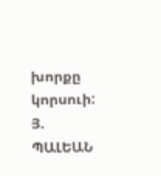խորքը կորսուի:
Յ. ՊԱԼԵԱՆ